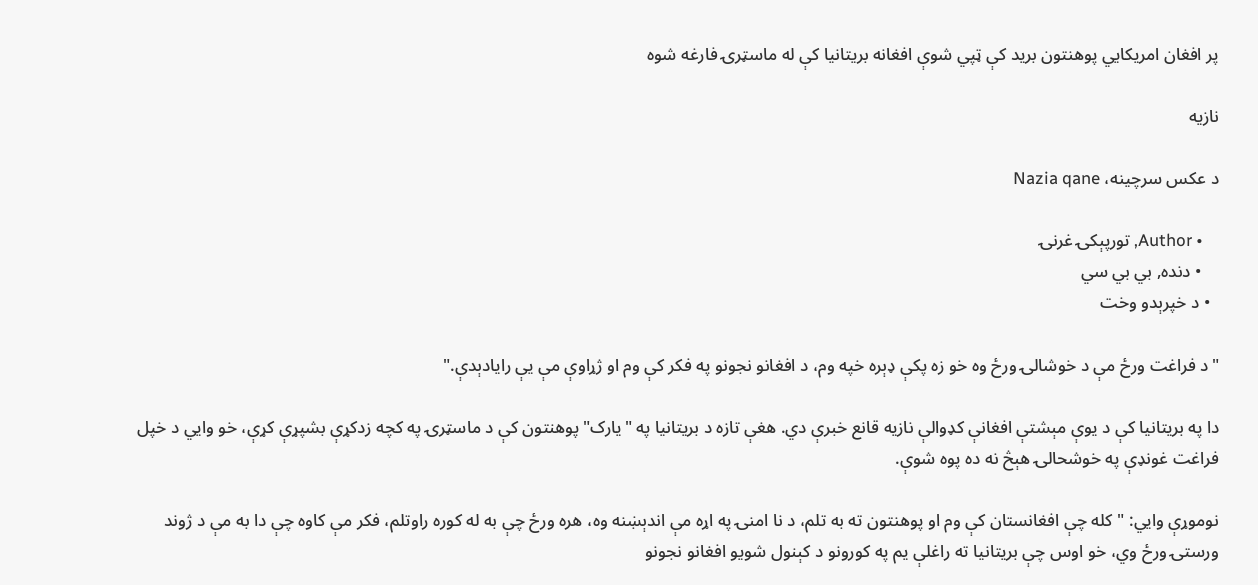پر افغان امریکايي پوهنتون برید کې ټپي شوې افغانه بریتانیا کې له ماسټرۍ فارغه شوه

نازیه

د عکس سرچینه، Nazia qane

    • Author, تورپېکۍ غرنۍ
    • دنده, بي بي سي
  • د خپرېدو وخت

"د فراغت ورځ مې د خوشالۍ ورځ وه خو زه پکې ډېره خپه وم، د افغانو نجونو په فکر کې وم او ژړاوې مې یې رایادېدې."

دا په بریتانیا کې د یوې مېشتې افغانې کډوالې نازیه قانع خبرې دي. هغې تازه د بریتانیا په "یارک" پوهنتون کې د ماسټرۍ په کچه زدکړې بشپړې کړې، خو وايي د خپل فراغت غونډې په خوشحالۍ هېڅ نه ده پوه شوې.

نوموړې وايي: "کله چې افغانستان کې وم او پوهنتون ته به تلم، د نا امنۍ په اړه مې اندېښنه وه، هره ورځ چې به له کوره راوتلم، فکر مې کاوه چې دا به مې د ژوند ورستۍ ورځ وي، خو اوس چې بریتانیا ته راغلې یم په کورونو د کېنول شویو افغانو نجونو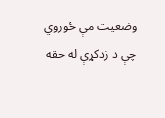وضعیت مې ځوروي چې د زدکړې له حقه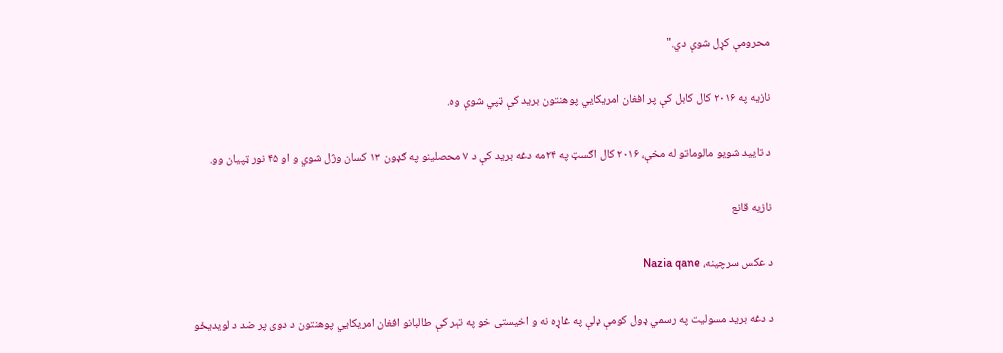محرومې کړل شوې دي."

نازیه په ۲۰۱۶ کال کابل کې پر افغان امریکايي‌ پوهنتون برید کې ټپي شوې وه.

د تایید شویو مالوماتو له مخې، ۲۰۱۶ کال اګسټ په ۲۴مه دغه برید کې د ۷ محصلینو په ګډون ۱۳ کسان وژل شوي و او ۴۵ نور ټپیان وو.

نازیه قانع

د عکس سرچینه، Nazia qane

د دغه برید مسولیت په رسمي ډول کومې ډلې په غاړه نه و اخیستی خو په تېر کې طالبانو افغان امریکايي پوهنتون د دوی پر ضد د لویدیځو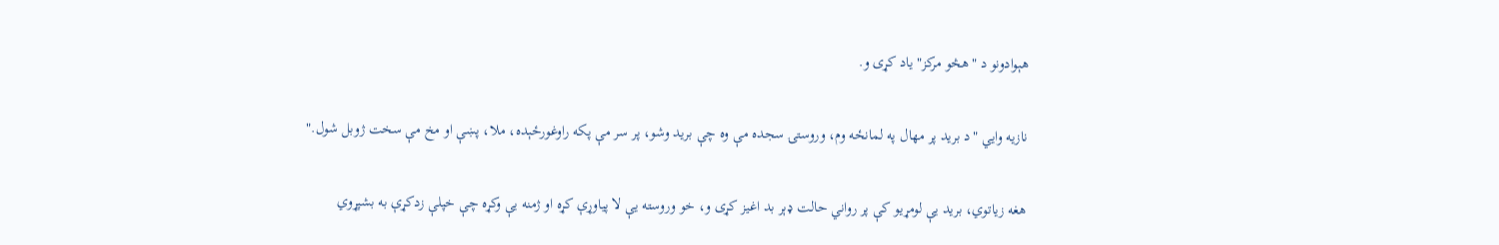هېوادونو د "هڅو مرکز" یاد کړی و.

نازیه وايي "د برید پر مهال په لمانځه وم، وروستۍ سجده مې وه چې برید وشو، پر سر مې پکه راوغورځېده، ملا، پښې او مخ مې سخت ژوبل شول."

هغه زیاتوي، برید یې لومړیو کې پر رواني حالت ډېر بد اغیز کړی و، خو وروسته یې لا پیاوړې کړه او ژمنه یې وکړه چې خپلې زدکړې به بشپړوي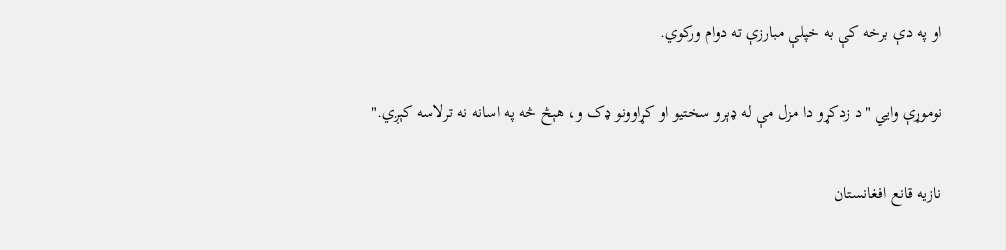او په دې برخه کې به خپلې مبارزې ته دوام ورکوي.

نوموړې وايي "د زدکړو دا مزل مې له ډېرو سختیو او کړاوونو ډک و، هېڅ څه په اسانه نه ترلاسه کېږي."

نازیه قانع افغانستان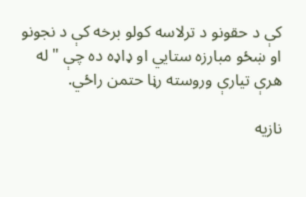کې د حقونو د ترلاسه کولو برخه کې د نجونو او ښځو مبارزه ستایي او ډاډه ده چې "له هرې تیارې وروسته رڼا حتمن راځي.

نازیه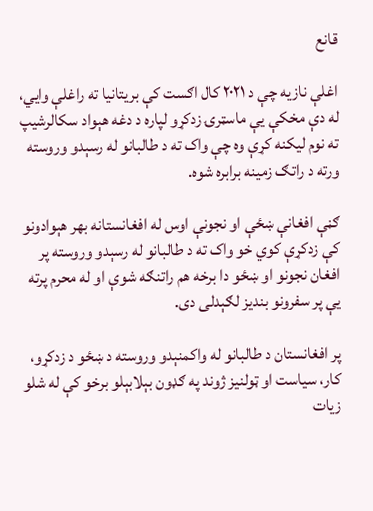قانع

اغلې نازیه چې د ۲۰۲۱ کال اګست کې بریتانیا ته راغلې وايي، له دې مخکې یې ماسټرۍ زدکړو لپاره د دغه هېواد سکالرشیپ ته نوم لیکنه کړې وه چې واک ته د طالبانو له رسېدو وروسته ورته د راتګ زمینه برابره شوه.

ګڼې افغانې ښځې او نجونې اوس له افغانستانه بهر هېوادونو کې زدکړې کوي خو واک ته د طالبانو له رسېدو وروسته پر افغان نجونو او ښځو دا برخه هم راتنګه شوې او له محرم پرته یې پر سفرونو بندیز لګېدلی دی.

پر افغانستان د طالبانو له واکمنېدو وروسته د ښځو د زدکړو، کار،‌ سیاست او ټولنیز ژوند په ګډون بېلابېلو برخو کې له شلو زیات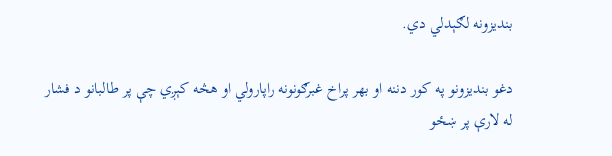بندیزونه لګېدلي دي.

دغو بندیزونو په کور دننه او بهر پراخ غبرګونونه راپارولي او هڅه کېږي چې پر طالبانو د فشار له لارې پر ښځو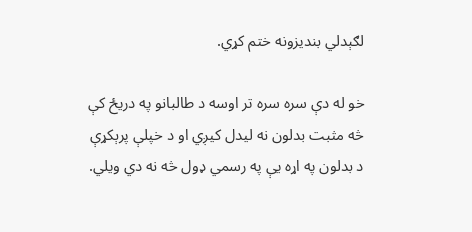لګېدلي بندیزونه ختم کړي.

خو له دې سره سره تر اوسه د طالبانو په دریځ کې څه مثبت بدلون نه لیدل کیږي او د خپلې پرېکړې د بدلون په اړه یې په رسمي ډول څه نه دي ویلي.